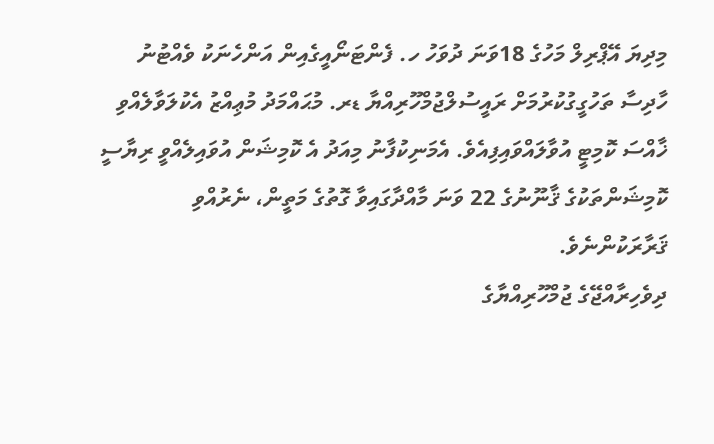މިދިޔަ އޭޕްރިލް މަހުގެ 18ވަނަ ދުވަހު ހ. ފެންޓަނޯއީގެއިން އަންހެނަކު ވެއްޓުނު ހާދިސާ ތަހުގީގުކުރުމަށް ރައީސުލްޖުމްހޫރިއްޔާ ޑރ. މުޙައްމަދު މުޢިއްޒު އެކުލަވާލެއްވި ޚާއްސަ ކޮމިޓީ އުވާލައްވައިފިއެވެ. އެމަނިކުފާނު މިއަދު އެ ކޮމިޝަން އުވައިލެއްވީ ރިޔާސީ ކޮމިޝަންތަކުގެ ޤާނޫނުގެ 22 ވަނަ މާއްދާގައިވާ ގޮތުގެ މަތީން، ނެރުއްވި ޤަރާރަކުންނެވެ.
ދިވެހިރާއްޖޭގެ ޖުމްހޫރިއްޔާގެ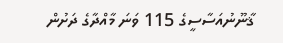ޤާނޫނުއަސާސީގެ 115 ވަނަ މާއްދާގެ ދަށުން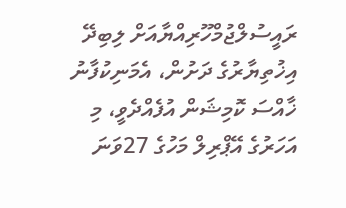ރައީސުލްޖުމްހޫރިއްޔާއަށް ލިބިދޭ އިޚުތިޔާރުގެ ދަށުން، އެމަނިކުފާނު ޚާއްސަ ކޮމިޝަން އުފެއްދެވީ، މި އަހަރުގެ އޭޕްރިލް މަހުގެ 27ވަނަ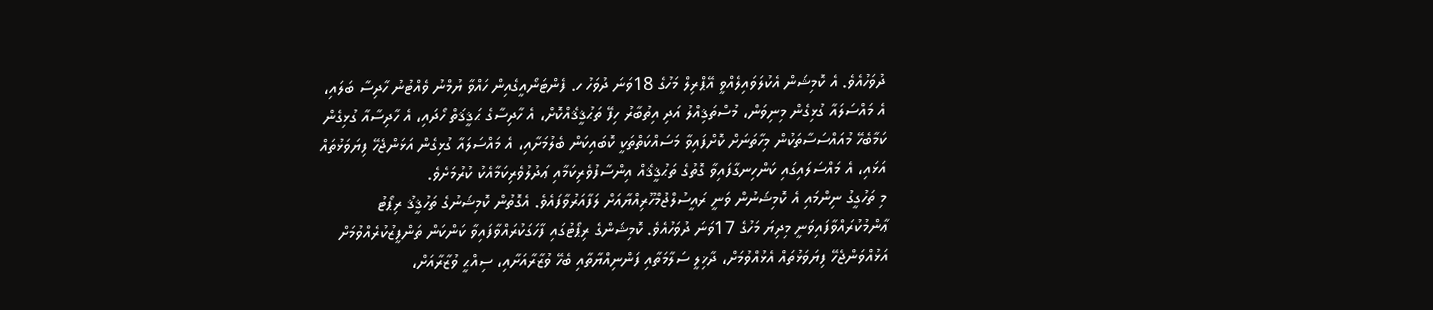ދުވަހުއެވެ. އެ ކޮމިޝަން އެކުލަވައިލެއްވީ އޭޕްރިލް މަހުގެ 18ވަނަ ދުވަހު ހ. ފެންޓަނޯއީގެއިން ހައްވާ ޔުމްނު ވެއްޓުނު ހާދިސާ ބަލައި، އެ މައްސަލައާ ގުޅިގެން މިނިވަން، މުސްތަޤިއްލު އަދި އިތުބާރު ހިފޭ ތަޙުޤީޤެއްކޮށް، އެ ހާދިސާގެ ޙަޤީޤަތް ހޯދައި، އެ ހާދިސާއާ ގުޅިގެން ކަމާބެހޭ މުއައްސަސާތަކުން މިހާތަނަށް ކޮށްފައިވާ މަސައްކަތްތަކީ ކޮބައިކަން ބެލުމަށާއި، އެ މައްސަލައާ ގުޅިގެން އަޅަންޖެހޭ ފިޔަވަޅުތައް އަޅައި، އެ މައްސަލައިގައި ކަންހިނގާފައިވާ ގޮތުގެ ތަޙުޤީޤެއް އިންސާފުވެރިކަމާއި ޢަދުލުވެރިކަމާއެކު ކުރުމަށެވެ.
މި ތަހުގީގު ނިންމައި އެ ކޮމިޝަނުން ވަނީ ރައީސުލްޖުމްހޫރިއްޔާއަށް ލަފާއަރުވާފައެވެ. އެގޮތުން ކޮމިޝަނުގެ ތަހުޤީޤު ރިޕޯޓު ޢާންމުކުރައްވާފައިވަނީ މިދިޔަ މަހުގެ 17ވަނަ ދުވަހުއެވެ. ކޮމިޝަންގެ ރިޕޯޓުގައި ފާހަގަކުރައްވާފައިވާ ކަންކަން ތަންފީޒުކުރެއްވުމަށް އަޅުއްވަންޖެހޭ ފިޔަވަޅުތައް އެޅުއްވުމަށް، ދާޚިލީ ސަލާމަތާއި ފަންނިއްޔާތާއި ބެހޭ ވުޒާރާއަށާއި، ސިއްޙީ ވުޒާރާއަށް،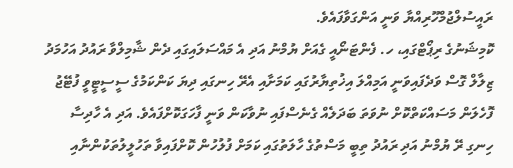ރައީސުލްޖުމްހޫރިއްޔާ ވަނީ އަންގަވާފައެވެ.
ކޮމިޝަނުގެ ރިޕޯޓްގައި، ހ. ފެންޓަނޯއީ ގެއަށް ޔުމްނު އަދި އެ މައްސަލައިގައި ދެން ޝާމިލްވާ ރައުދު އަހުމަދު ޒިލާލް ގޮސް ވަދެފައިވަނީ އަމިއްލަ އިޚުތިޔާރުގައި ކަމަށާއި އެރޭ ހިނގައި ދިޔަ ކަންކަމުގެ ސީސީޓީވީ ފުޓޭޖު ފޮހެލަން މަސައްކަތްކޮށް ނުވަތަ ބަދަލެއް ގެނެސްފައި ނުވާކަން ވަނީ ފާހަގަކޮށްފައެވެ. އަދި އެ ހާދިސާ ހިނގި ރޭ ޔުމްނު އަދި ރައުދު ތިބީ މަސްތުގެ ހާލަތުގައި ކަމަށް ފުލުހުން ކޮށްފައިވާ ތަހުލީލުތަކުންނާއި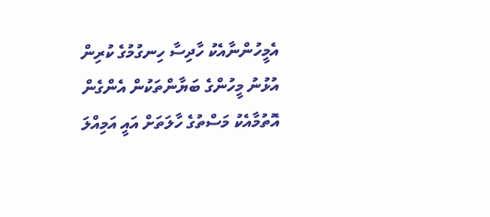އެމީހުންނާއެކު ހާދިސާ ހިނގުމުގެ ކުރިން އުޅުނު މީހުންގެ ބަޔާންތަކުން އެންގެން އޮތުމާއެކު މަސްތުގެ ހާލަތަށް އައީ އަމިއްލަ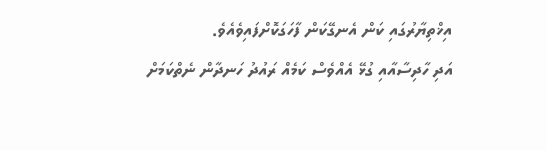އިޚްތިޔާރުގައި ކަން އެނގޭކަން ފާހަގަކޮށްފައިވެއެވެ.
އަދި ހާދިސާއާއި ގުޅޭ އެއްވެސް ކަމެއް ރައުދު ހަނދާން ނެތްކަމަށް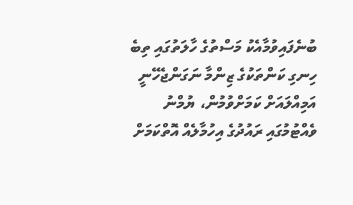ބުނެފައިވުމާއެކު މަސްތުގެ ހާލަތުގައި ތިބެ ހިނގި ކަންތަކުގެ ޒިންމާ ނަގަންޖެހޭނީ އަމިއްލައަށް ކަމަށްވުމުން، ޔުމްނު ވެއްޓުމުގައި ރައުދުގެ އިހުމާލެއް އޮތްކަމަށް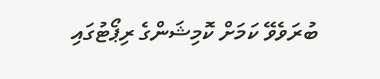ބުރަވެވޭ ކަމަށް ކޮމިޝަންގެ ރިޕޯޓުގައި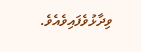ވިދާޅުވެފައިވެއެވެ.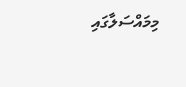މިމައްސަލާގައި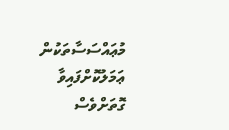މުޢައްސަސާތަކުން ޢަމަލުކޮށްފައިވާ ގޮތަށްވެސް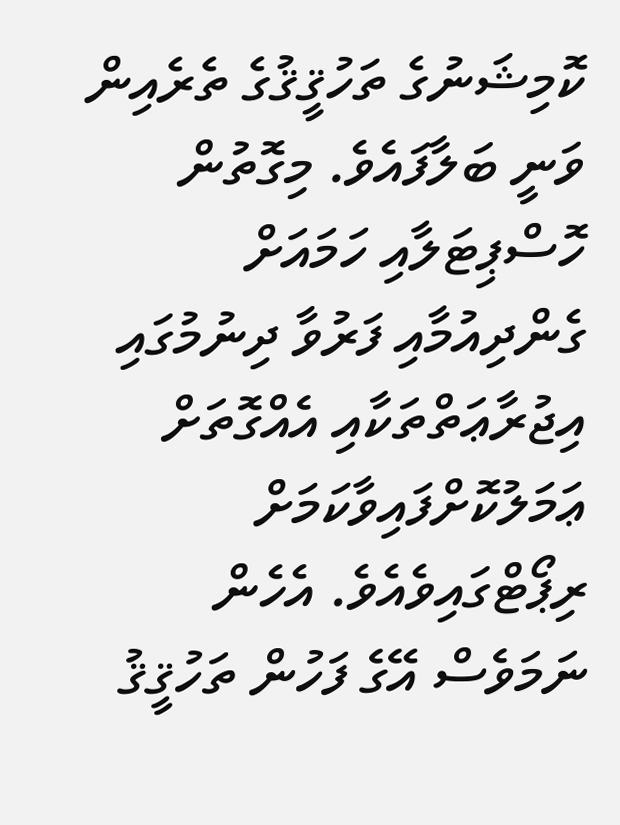ކޮމިޝަނުގެ ތަހުޤީޤުގެ ތެރެއިން ވަނީ ބަލާފައެވެ. މިގޮތުން ހޮސްޕިޓަލާއި ހަމައަށް ގެންދިއުމާއި ފަރުވާ ދިނުމުގައި އިޖުރާޢަތްތަކާއި އެއްގޮތަށް ޢަމަލުކޮށްފައިވާކަމަށް ރިޕޯޓްގައިވެއެވެ. އެހެން ނަމަވެސް އޭގެ ފަހުން ތަހުޤީޤު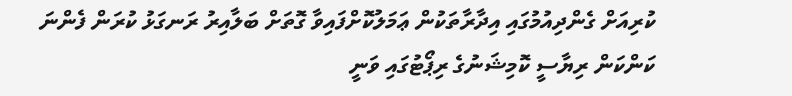ކުރިއަށް ގެންދިއުމުގައި އިދާރާތަކުން ޢަމަލުކޮށްފައިވާ ގޮތަށް ބަލާއިރު ރަނގަޅު ކުރަން ފެންނަ ކަންކަން ރިޔާސީ ކޮމިޝަނުގެ ރިޕޯޓުގައި ވަނީ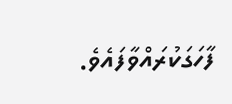ފާހަގަކުރައްވާފައެވެ.